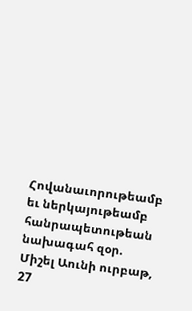Հովանաւորութեամբ եւ ներկայութեամբ հանրապետութեան նախագահ զօր. Միշել Աունի ուրբաթ, 27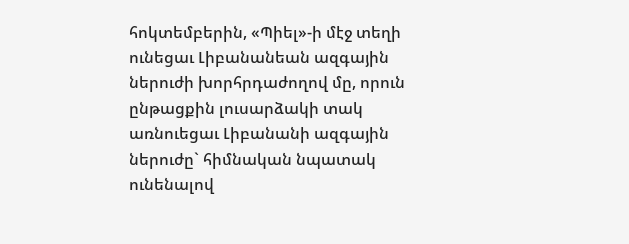հոկտեմբերին, «Պիել»-ի մէջ տեղի ունեցաւ Լիբանանեան ազգային ներուժի խորհրդաժողով մը, որուն ընթացքին լուսարձակի տակ առնուեցաւ Լիբանանի ազգային ներուժը` հիմնական նպատակ ունենալով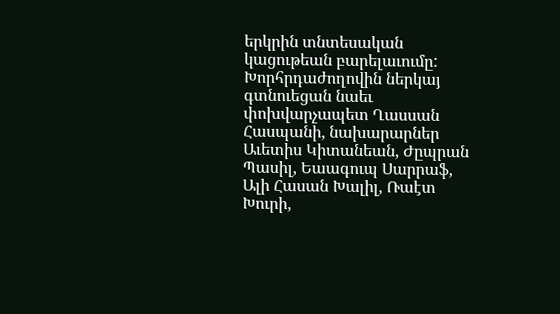երկրին տնտեսական կացութեան բարելաւումը:
Խորհրդաժողովին ներկայ գտնուեցան նաեւ փոխվարչապետ Ղասսան Հասպանի, նախարարներ Աւետիս Կիտանեան, Ժըպրան Պասիլ, Եաագուպ Սարրաֆ, Ալի Հասան Խալիլ, Ռաէտ Խուրի,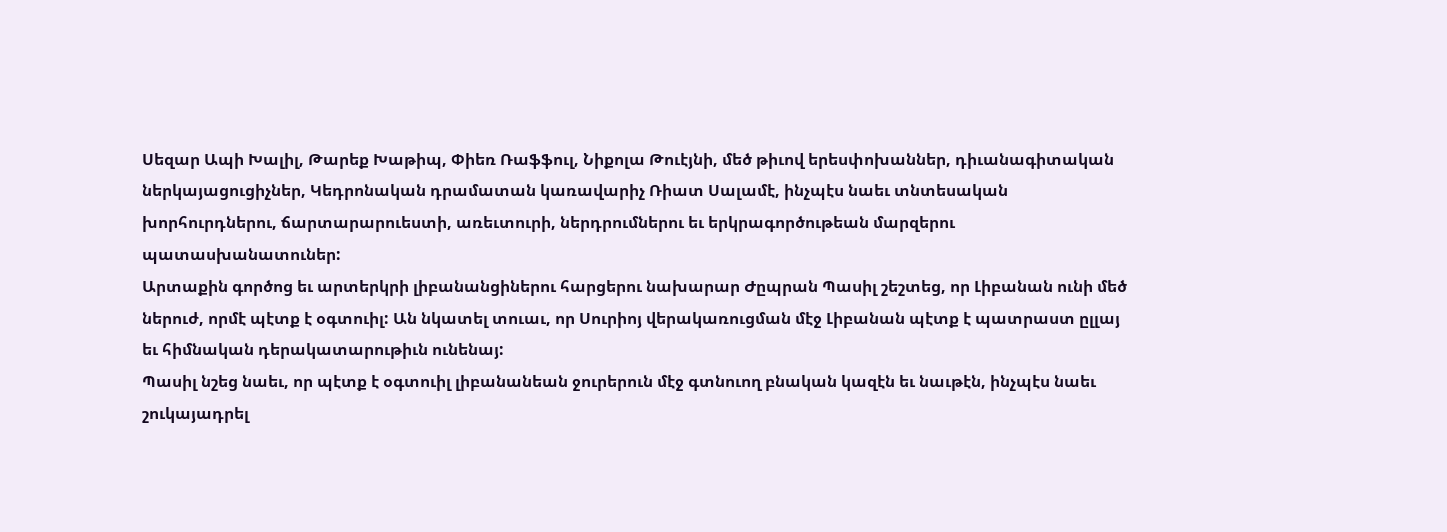Սեզար Ապի Խալիլ, Թարեք Խաթիպ, Փիեռ Ռաֆֆուլ, Նիքոլա Թուէյնի, մեծ թիւով երեսփոխաններ, դիւանագիտական ներկայացուցիչներ, Կեդրոնական դրամատան կառավարիչ Ռիատ Սալամէ, ինչպէս նաեւ տնտեսական խորհուրդներու, ճարտարարուեստի, առեւտուրի, ներդրումներու եւ երկրագործութեան մարզերու պատասխանատուներ:
Արտաքին գործոց եւ արտերկրի լիբանանցիներու հարցերու նախարար Ժըպրան Պասիլ շեշտեց, որ Լիբանան ունի մեծ ներուժ, որմէ պէտք է օգտուիլ: Ան նկատել տուաւ, որ Սուրիոյ վերակառուցման մէջ Լիբանան պէտք է պատրաստ ըլլայ եւ հիմնական դերակատարութիւն ունենայ:
Պասիլ նշեց նաեւ, որ պէտք է օգտուիլ լիբանանեան ջուրերուն մէջ գտնուող բնական կազէն եւ նաւթէն, ինչպէս նաեւ շուկայադրել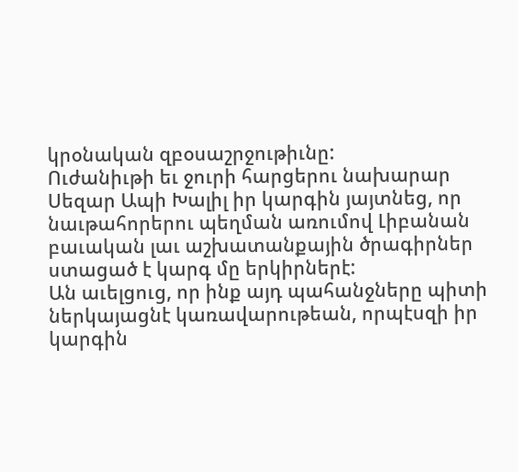կրօնական զբօսաշրջութիւնը:
Ուժանիւթի եւ ջուրի հարցերու նախարար Սեզար Ապի Խալիլ իր կարգին յայտնեց, որ նաւթահորերու պեղման առումով Լիբանան բաւական լաւ աշխատանքային ծրագիրներ ստացած է կարգ մը երկիրներէ:
Ան աւելցուց, որ ինք այդ պահանջները պիտի ներկայացնէ կառավարութեան, որպէսզի իր կարգին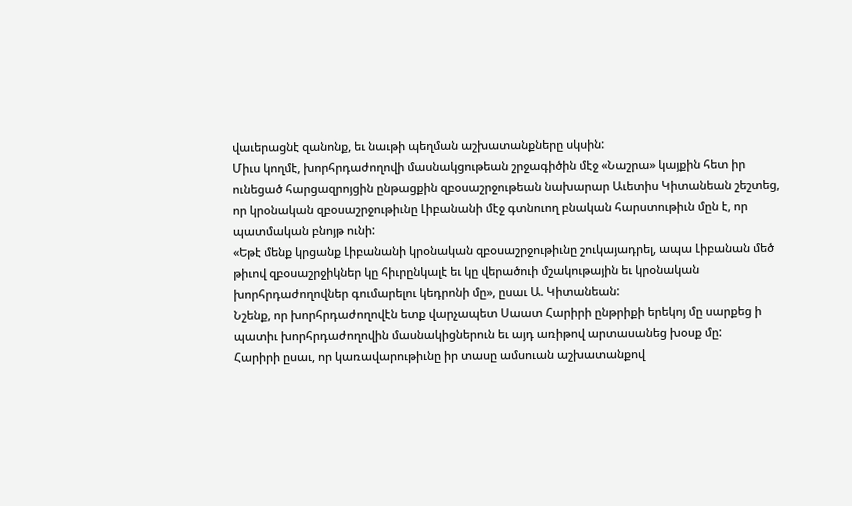վաւերացնէ զանոնք, եւ նաւթի պեղման աշխատանքները սկսին:
Միւս կողմէ, խորհրդաժողովի մասնակցութեան շրջագիծին մէջ «Նաշրա» կայքին հետ իր ունեցած հարցազրոյցին ընթացքին զբօսաշրջութեան նախարար Աւետիս Կիտանեան շեշտեց, որ կրօնական զբօսաշրջութիւնը Լիբանանի մէջ գտնուող բնական հարստութիւն մըն է, որ պատմական բնոյթ ունի:
«Եթէ մենք կրցանք Լիբանանի կրօնական զբօսաշրջութիւնը շուկայադրել, ապա Լիբանան մեծ թիւով զբօսաշրջիկներ կը հիւրընկալէ եւ կը վերածուի մշակութային եւ կրօնական խորհրդաժողովներ գումարելու կեդրոնի մը», ըսաւ Ա. Կիտանեան:
Նշենք, որ խորհրդաժողովէն ետք վարչապետ Սաատ Հարիրի ընթրիքի երեկոյ մը սարքեց ի պատիւ խորհրդաժողովին մասնակիցներուն եւ այդ առիթով արտասանեց խօսք մը:
Հարիրի ըսաւ, որ կառավարութիւնը իր տասը ամսուան աշխատանքով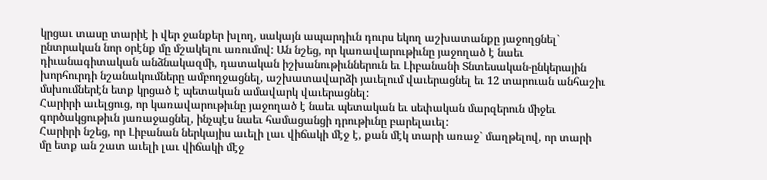կրցաւ տասը տարիէ ի վեր ջանքեր խլող, սակայն ապարդիւն դուրս եկող աշխատանքը յաջողցնել` ընտրական նոր օրէնք մը մշակելու առումով: Ան նշեց, որ կառավարութիւնը յաջողած է նաեւ դիւանագիտական անձնակազմի, դատական իշխանութիւններուն եւ Լիբանանի Տնտեսական-ընկերային խորհուրդի նշանակումները ամբողջացնել, աշխատավարձի յաւելում վաւերացնել եւ 12 տարուան անհաշիւ մսխումներէն ետք կրցած է պետական ամավարկ վաւերացնել:
Հարիրի աւելցուց, որ կառավարութիւնը յաջողած է նաեւ պետական եւ սեփական մարզերուն միջեւ գործակցութիւն յառաջացնել, ինչպէս նաեւ համացանցի դրութիւնը բարելաւել:
Հարիրի նշեց, որ Լիբանան ներկայիս աւելի լաւ վիճակի մէջ է, քան մէկ տարի առաջ` մաղթելով, որ տարի մը ետք ան շատ աւելի լաւ վիճակի մէջ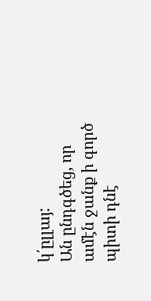կ՛ըլլայ:
Ան ընդգծեց, որ ամէն ջանք ի գործ պիտի դնէ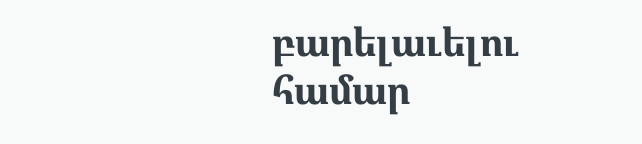բարելաւելու համար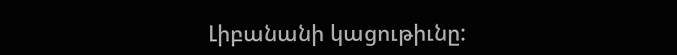Լիբանանի կացութիւնը: